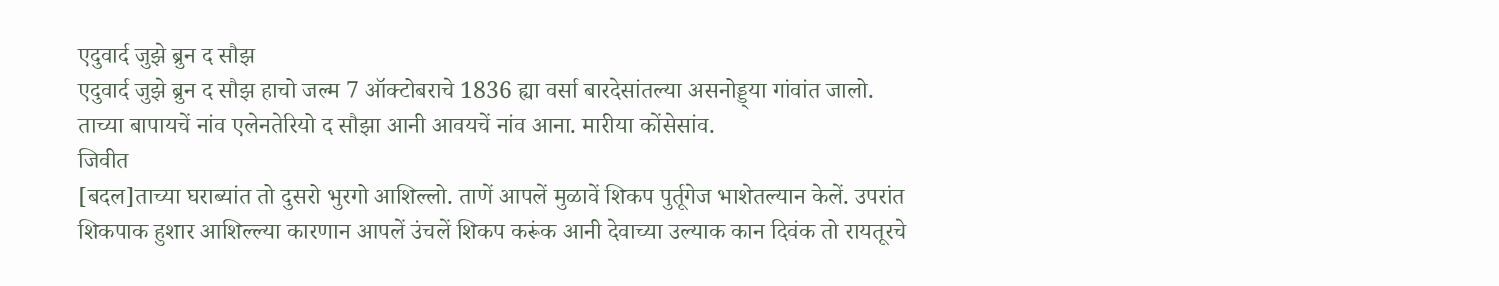एदुवार्द जुझे ब्रुन द सौझ
एदुवार्द जुझे ब्रुन द सौझ हाचो जल्म 7 ऑक्टोबराचे 1836 ह्या वर्सा बारदेसांतल्या असनोड्ड्या गांवांत जालो. ताच्या बापायचें नांव एलेनतेरियो द सौझा आनी आवयचें नांव आना. मारीया कोंसेसांव.
जिवीत
[बदल]ताच्या घराब्यांत तो दुसरो भुरगो आशिल्लो. ताणें आपलें मुळावें शिकप पुर्तूगेज भाशेतल्यान केलें. उपरांत शिकपाक हुशार आशिल्ल्या कारणान आपलें उंचलें शिकप करूंक आनी देवाच्या उल्याक कान दिवंक तो रायतूरचे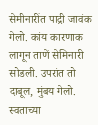सेमीनारींत पाद्री जावंक गेलो. कांय कारणाक लागून ताणें सेमिनारी सोडली. उपरांत तो दाबूल, मुंबय गेलो. स्वताच्या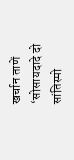खर्चान ताणें ‘सोसायदादे दो सांतिस्मो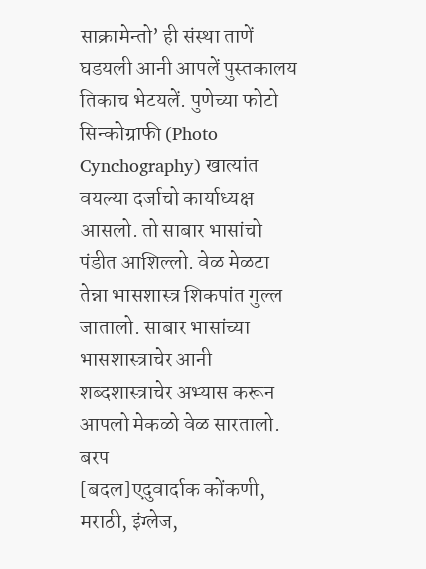साक्रामेन्तो’ ही संस्था ताणें घडयली आनी आपलें पुस्तकालय तिकाच भेटयलें. पुणेच्या फोटो सिन्कोग्राफी (Photo Cynchography) खात्यांत वयल्या दर्जाचो कार्याध्यक्ष आसलो. तो साबार भासांचो पंडीत आशिल्लो. वेळ मेळटा तेन्ना भासशास्त्र शिकपांत गुल्ल जातालो. साबार भासांच्या भासशास्त्राचेर आनी शब्दशास्त्राचेर अभ्यास करून आपलो मेकळो वेळ सारतालो.
बरप
[बदल]एदुवार्दाक कोंकणी, मराठी, इंग्लेज,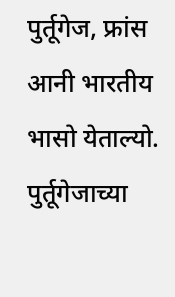पुर्तूगेज, फ्रांस आनी भारतीय भासो येताल्यो. पुर्तूगेजाच्या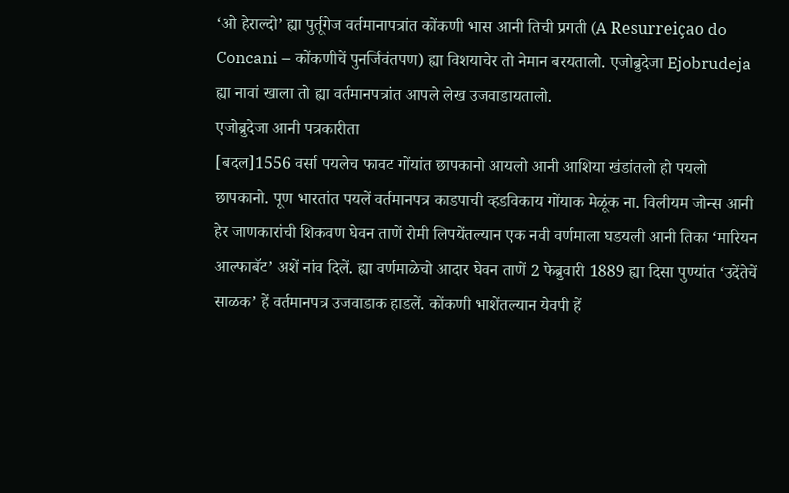‘ओ हेराल्दो’ ह्या पुर्तूगेज वर्तमानापत्रांत कोंकणी भास आनी तिची प्रगती (A Resurreiçao do Concani – कोंकणीचें पुनर्जिवंतपण) ह्या विशयाचेर तो नेमान बरयतालो. एजोब्रुदेजा Ejobrudeja ह्या नावां खाला तो ह्या वर्तमानपत्रांत आपले लेख उजवाडायतालो.
एजोब्रुदेजा आनी पत्रकारीता
[बदल]1556 वर्सा पयलेच फावट गोंयांत छापकानो आयलो आनी आशिया खंडांतलो हो पयलो छापकानो. पूण भारतांत पयलें वर्तमानपत्र काडपाची व्हडविकाय गोंयाक मेळूंक ना. विलीयम जोन्स आनी हेर जाणकारांची शिकवण घेवन ताणें रोमी लिपयेंतल्यान एक नवी वर्णमाला घडयली आनी तिका ‘मारियन आल्फाबॅट’ अशें नांव दिलें. ह्या वर्णमाळेचो आदार घेवन ताणें 2 फेब्रुवारी 1889 ह्या दिसा पुण्यांत ‘उदेंतेचें साळक’ हें वर्तमानपत्र उजवाडाक हाडलें. कोंकणी भाशेंतल्यान येवपी हें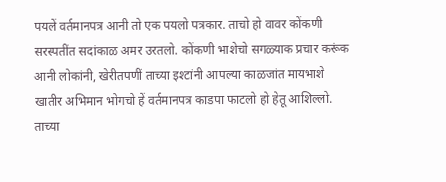पयलें वर्तमानपत्र आनी तो एक पयलो पत्रकार. ताचो हो वावर कोंकणी सरस्पतींत सदांकाळ अमर उरतलो. कोंकणी भाशेचो सगळ्याक प्रचार करूंक आनी लोकांनी, खेरीतपणीं ताच्या इश्टांनी आपल्या काळजांत मायभाशे खातीर अभिमान भोगचो हें वर्तमानपत्र काडपा फाटलो हो हेतू आशिल्लो. ताच्या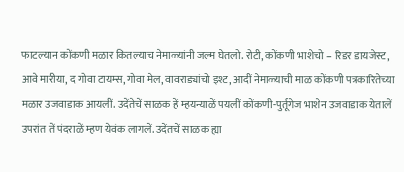फाटल्यान कोंकणी मळार कितल्याच नेमाळ्यांनी जल्म घेतलो. रोटी, कोंकणी भाशेचो – रिडर डायजेस्ट, आवे मारीया, द गोवा टायम्स, गोवा मेल, वावराड्यांचो इश्ट, आदीं नेमाळ्याची माळ कोंकणी पत्रकारितेच्या मळार उजवाडाक आयलीं. उदेंतेचें साळक हें म्हयन्याळें पयलीं कोंकणी-पुर्तूगेज भाशेन उजवाडाक येतालें उपरांत तें पंदराळें म्हण येवंक लागलें. उदेंतचें साळक ह्या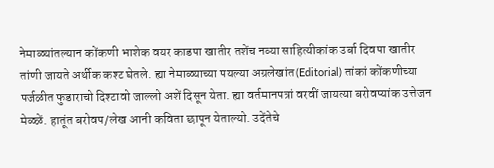नेमाळ्यांतल्यान कोंकणी भाशेक वयर काडपा खातीर तशेंच नव्या साहित्यीकांक उर्बा दिवपा खातीर तांणी जायते अर्थीक कश्ट घेतले. ह्या नेमाळ्याच्या पयल्या अग्रलेखांत(Editorial) तांकां कोंकणीच्या पर्जळीत फुडाराचो दिश्टावो जाल्लो अशें दिसून येता. ह्या वर्तमानपत्रां वरवीं जायत्या बरोवप्यांक उत्तेजन मेळ्ळें. हातूंत बरोवप/लेख आनी कविता छापून येताल्यो. उदेंतेचे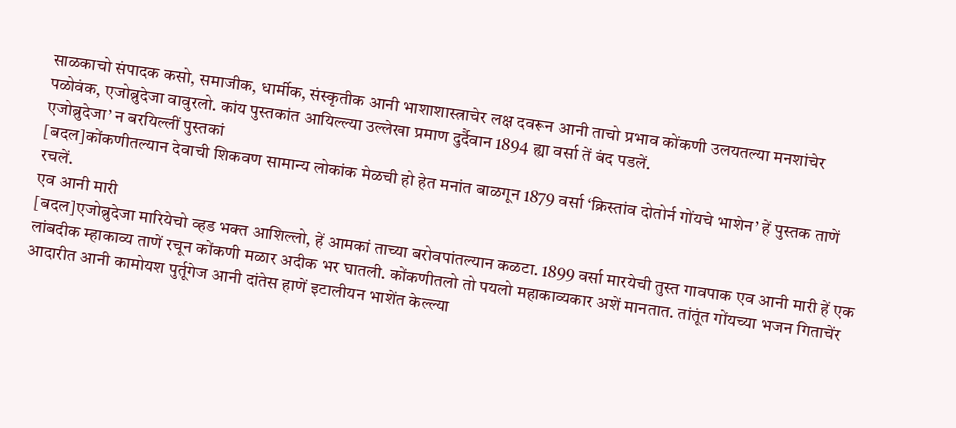साळकाचो संपादक कसो, समाजीक, धार्मीक, संस्कृतीक आनी भाशाशास्त्राचेर लक्ष दवरून आनी ताचो प्रभाव कोंकणी उलयतल्या मनशांचेर पळोवंक, एजोब्रुदेजा वावुरलो. कांय पुस्तकांत आयिल्ल्या उल्लेखा प्रमाण दुर्दैवान 1894 ह्या वर्सा तें बंद पडलें.
एजोब्रुदेजा’ न बरयिल्लीं पुस्तकां
[बदल]कोंकणीतल्यान देवाची शिकवण सामान्य लोकांक मेळची हो हेत मनांत बाळगून 1879 वर्सा ‘क्रिस्तांव दोतोर्न गोंयचे भाशेन’ हें पुस्तक ताणें रचलें.
एव आनी मारी
[बदल]एजोब्रुदेजा मारियेचो व्हड भक्त आशिल्लो, हें आमकां ताच्या बरोवपांतल्यान कळटा. 1899 वर्सा मारयेची तुस्त गावपाक एव आनी मारी हें एक लांबदीक म्हाकाव्य ताणें रचून कोंकणी मळार अदीक भर घातली. कोंकणीतलो तो पयलो महाकाव्यकार अशें मानतात. तांतूंत गोंयच्या भजन गिताचेंर आदारीत आनी कामोयश पुर्तूगेज आनी दांतेस हाणें इटालीयन भाशेंत केल्ल्या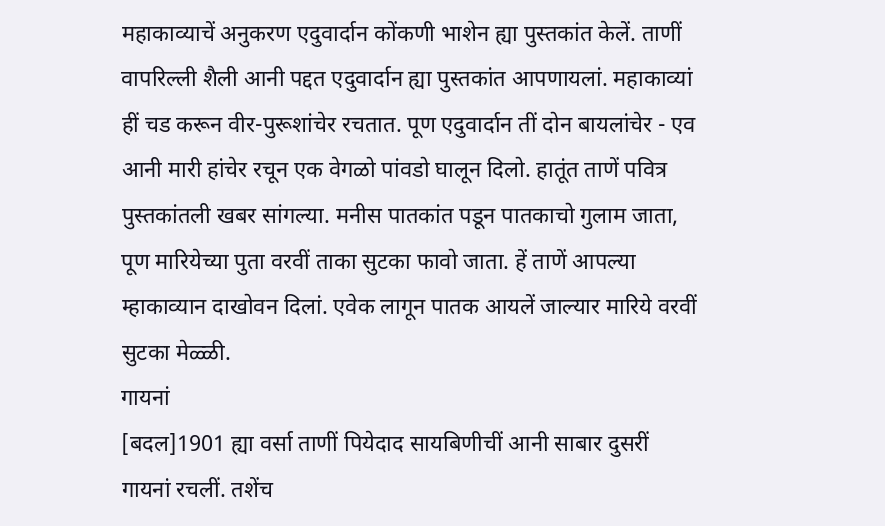महाकाव्याचें अनुकरण एदुवार्दान कोंकणी भाशेन ह्या पुस्तकांत केलें. ताणीं वापरिल्ली शैली आनी पद्दत एदुवार्दान ह्या पुस्तकांत आपणायलां. महाकाव्यां हीं चड करून वीर-पुरूशांचेर रचतात. पूण एदुवार्दान तीं दोन बायलांचेर - एव आनी मारी हांचेर रचून एक वेगळो पांवडो घालून दिलो. हातूंत ताणें पवित्र पुस्तकांतली खबर सांगल्या. मनीस पातकांत पडून पातकाचो गुलाम जाता, पूण मारियेच्या पुता वरवीं ताका सुटका फावो जाता. हें ताणें आपल्या म्हाकाव्यान दाखोवन दिलां. एवेक लागून पातक आयलें जाल्यार मारिये वरवीं सुटका मेळ्ळी.
गायनां
[बदल]1901 ह्या वर्सा ताणीं पियेदाद सायबिणीचीं आनी साबार दुसरीं गायनां रचलीं. तशेंच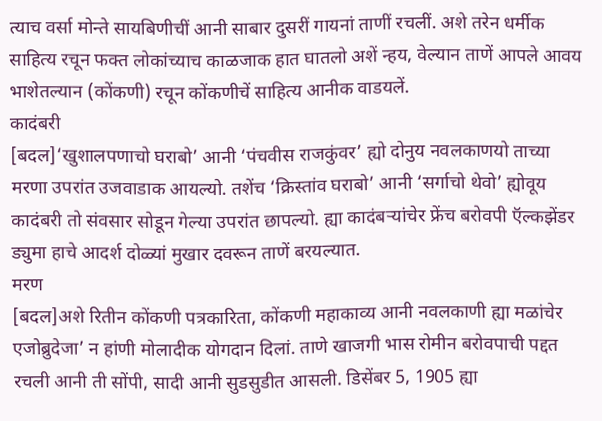त्याच वर्सा मोन्ते सायबिणीचीं आनी साबार दुसरीं गायनां ताणीं रचलीं. अशे तरेन धर्मीक साहित्य रचून फक्त लोकांच्याच काळजाक हात घातलो अशें न्हय, वेल्यान ताणें आपले आवय भाशेतल्यान (कोंकणी) रचून कोंकणीचें साहित्य आनीक वाडयलें.
कादंबरी
[बदल]‘खुशालपणाचो घराबो’ आनी ‘पंचवीस राजकुंवर’ ह्यो दोनुय नवलकाणयो ताच्या मरणा उपरांत उजवाडाक आयल्यो. तशेंच ‘क्रिस्तांव घराबो’ आनी ‘सर्गाचो थेवो’ ह्योवूय कादंबरी तो संवसार सोडून गेल्या उपरांत छापल्यो. ह्या कादंबऱ्यांचेर फ्रेंच बरोवपी ऍल्कझेंडर ड्युमा हाचे आदर्श दोळ्यां मुखार दवरून ताणें बरयल्यात.
मरण
[बदल]अशे रितीन कोंकणी पत्रकारिता, कोंकणी महाकाव्य आनी नवलकाणी ह्या मळांचेर एजोब्रुदेजा’ न हांणी मोलादीक योगदान दिलां. ताणे खाजगी भास रोमीन बरोवपाची पद्दत रचली आनी ती सोंपी, सादी आनी सुडसुडीत आसली. डिसेंबर 5, 1905 ह्या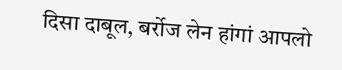दिसा दाबूल, बर्रोज लेन हांगां आपलो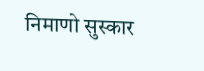निमाणो सुस्कार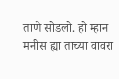ताणे सोडलो. हो म्हान मनीस ह्या ताच्या वावरा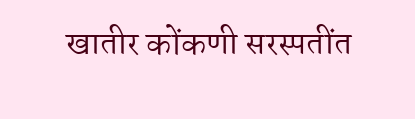खातीर कोंकणी सरस्पतींत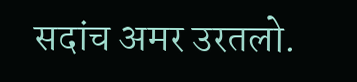सदांच अमर उरतलो.